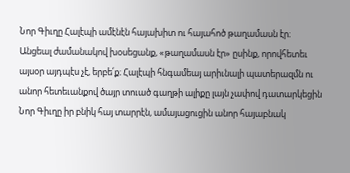Նոր Գիւղը Հալէպի ամէնէն հայախիտ ու հայահոծ թաղամասն էր։
Անցեալ ժամանակով խօսեցանք, «թաղամասն էր» ըսինք, որովհետեւ այսօր այդպէս չէ, երբե՛ք։ Հալէպի հնգամեայ արիւնալի պատերազմն ու անոր հետեւանքով ծայր տուած գաղթի ալիքը լայն չափով դատարկեցին Նոր Գիւղը իր բնիկ հայ տարրէն, ամայացուցին անոր հայաբնակ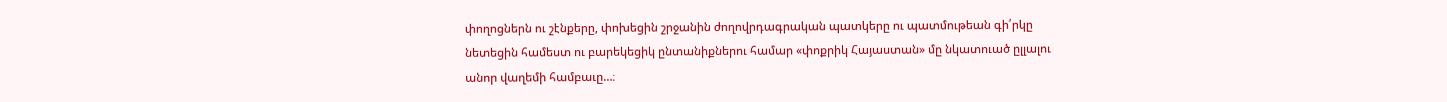փողոցներն ու շէնքերը, փոխեցին շրջանին ժողովրդագրական պատկերը ու պատմութեան գի՛րկը նետեցին համեստ ու բարեկեցիկ ընտանիքներու համար «փոքրիկ Հայաստան» մը նկատուած ըլլալու անոր վաղեմի համբաւը…։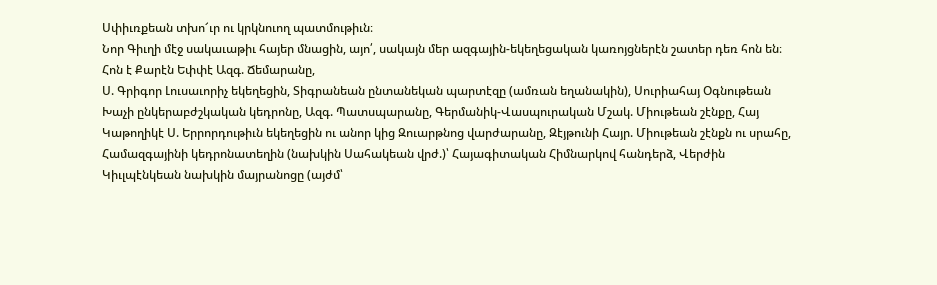Սփիւռքեան տխո՜ւր ու կրկնուող պատմութիւն։
Նոր Գիւղի մէջ սակաւաթիւ հայեր մնացին, այո՛, սակայն մեր ազգային-եկեղեցական կառոյցներէն շատեր դեռ հոն են։ Հոն է Քարէն Եփփէ Ազգ. Ճեմարանը,
Ս. Գրիգոր Լուսաւորիչ եկեղեցին, Տիգրանեան ընտանեկան պարտէզը (ամռան եղանակին), Սուրիահայ Օգնութեան Խաչի ընկերաբժշկական կեդրոնը, Ազգ. Պատսպարանը, Գերմանիկ-Վասպուրական Մշակ. Միութեան շէնքը, Հայ Կաթողիկէ Ս. Երրորդութիւն եկեղեցին ու անոր կից Զուարթնոց վարժարանը, Զէյթունի Հայր. Միութեան շէնքն ու սրահը, Համազգայինի կեդրոնատեղին (նախկին Սահակեան վրժ.)՝ Հայագիտական Հիմնարկով հանդերձ, Վերժին Կիւլպէնկեան նախկին մայրանոցը (այժմ՝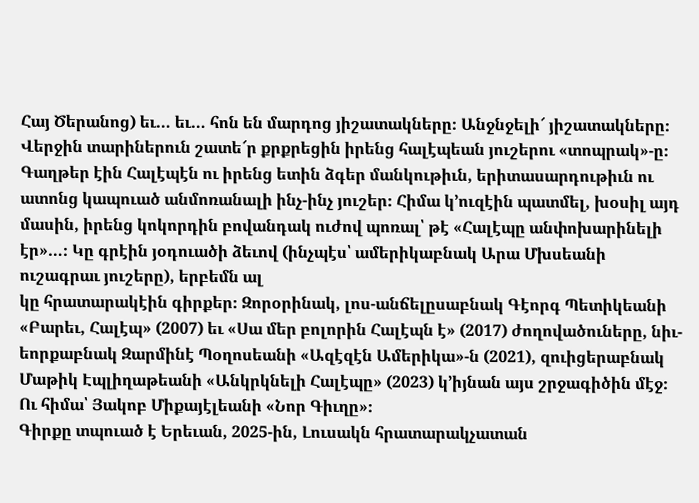Հայ Ծերանոց) եւ… եւ… հոն են մարդոց յիշատակները։ Անջնջելի՜ յիշատակները։
Վերջին տարիներուն շատե՜ր քրքրեցին իրենց հալէպեան յուշերու «տոպրակ»-ը։ Գաղթեր էին Հալէպէն ու իրենց ետին ձգեր մանկութիւն, երիտասարդութիւն ու ատոնց կապուած անմոռանալի ինչ-ինչ յուշեր։ Հիմա կ’ուզէին պատմել, խօսիլ այդ մասին, իրենց կոկորդին բովանդակ ուժով պոռալ՝ թէ «Հալէպը անփոխարինելի էր»…։ Կը գրէին յօդուածի ձեւով (ինչպէս՝ ամերիկաբնակ Արա Մխսեանի ուշագրաւ յուշերը), երբեմն ալ
կը հրատարակէին գիրքեր։ Զորօրինակ, լոս-անճելըսաբնակ Գէորգ Պետիկեանի «Բարեւ, Հալէպ» (2007) եւ «Սա մեր բոլորին Հալէպն է» (2017) ժողովածուները, նիւ-եորքաբնակ Զարմինէ Պօղոսեանի «Ազէզէն Ամերիկա»-ն (2021), զուիցերաբնակ Մաթիկ Էպլիղաթեանի «Անկրկնելի Հալէպը» (2023) կ’իյնան այս շրջագիծին մէջ։
Ու հիմա՝ Յակոբ Միքայէլեանի «Նոր Գիւղը»։
Գիրքը տպուած է Երեւան, 2025-ին, Լուսակն հրատարակչատան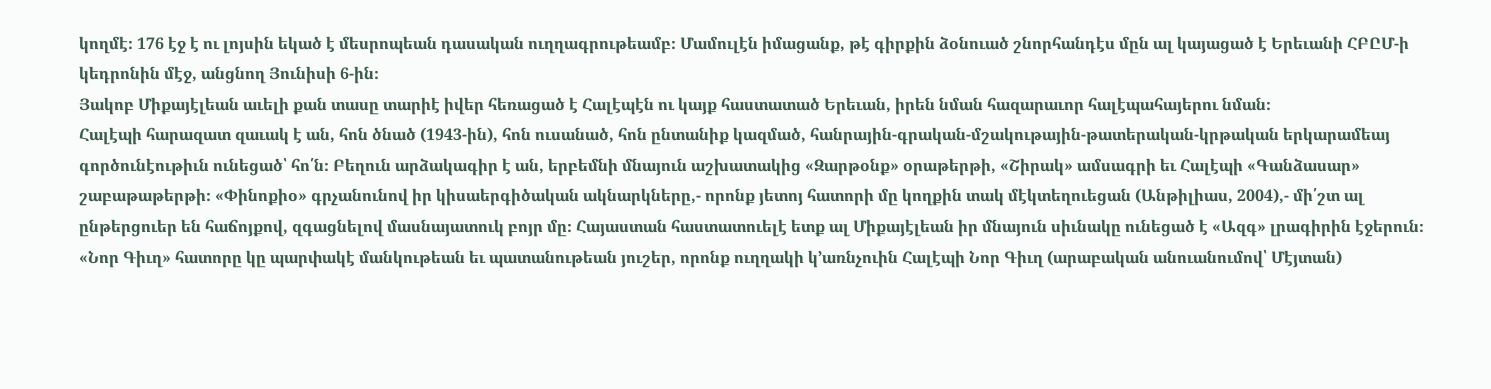կողմէ։ 176 էջ է ու լոյսին եկած է մեսրոպեան դասական ուղղագրութեամբ։ Մամուլէն իմացանք, թէ գիրքին ձօնուած շնորհանդէս մըն ալ կայացած է Երեւանի ՀԲԸՄ-ի կեդրոնին մէջ, անցնող Յունիսի 6-ին։
Յակոբ Միքայէլեան աւելի քան տասը տարիէ իվեր հեռացած է Հալէպէն ու կայք հաստատած Երեւան, իրեն նման հազարաւոր հալէպահայերու նման։
Հալէպի հարազատ զաւակ է ան, հոն ծնած (1943-ին), հոն ուսանած, հոն ընտանիք կազմած, հանրային-գրական-մշակութային-թատերական-կրթական երկարամեայ գործունէութիւն ունեցած՝ հո՛ն։ Բեղուն արձակագիր է ան, երբեմնի մնայուն աշխատակից «Զարթօնք» օրաթերթի, «Շիրակ» ամսագրի եւ Հալէպի «Գանձասար» շաբաթաթերթի։ «Փինոքիօ» գրչանունով իր կիսաերգիծական ակնարկները,- որոնք յետոյ հատորի մը կողքին տակ մէկտեղուեցան (Անթիլիաս, 2004),- մի՛շտ ալ ընթերցուեր են հաճոյքով, զգացնելով մասնայատուկ բոյր մը։ Հայաստան հաստատուելէ ետք ալ Միքայէլեան իր մնայուն սիւնակը ունեցած է «Ազգ» լրագիրին էջերուն։
«Նոր Գիւղ» հատորը կը պարփակէ մանկութեան եւ պատանութեան յուշեր, որոնք ուղղակի կ’առնչուին Հալէպի Նոր Գիւղ (արաբական անուանումով՝ Մէյտան)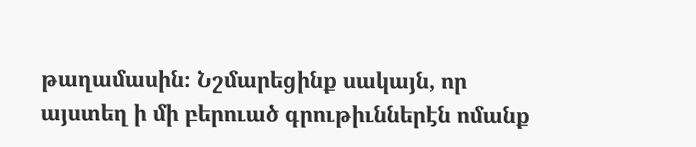թաղամասին։ Նշմարեցինք սակայն, որ այստեղ ի մի բերուած գրութիւններէն ոմանք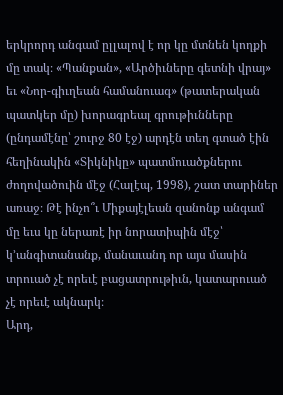երկրորդ անգամ ըլլալով է որ կը մտնեն կողքի մը տակ։ «Պանքան», «Արծիւները գետնի վրայ» եւ «Նոր-գիւղեան համանուագ» (թատերական պատկեր մը) խորագրեալ գրութիւնները (ընդամէնը՝ շուրջ 80 էջ) արդէն տեղ գտած էին հեղինակին «Տիկնիկը» պատմուածքներու ժողովածուին մէջ (Հալէպ, 1998), շատ տարիներ առաջ։ Թէ ինչո՞ւ Միքայէլեան զանոնք անգամ մը եւս կը ներառէ իր նորատիպին մէջ՝ կ’անգիտանանք, մանաւանդ որ այս մասին տրուած չէ որեւէ բացատրութիւն, կատարուած չէ որեւէ ակնարկ։
Արդ,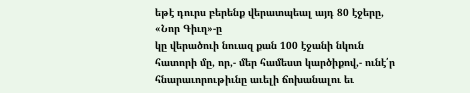եթէ դուրս բերենք վերատպեալ այդ 80 էջերը, «Նոր Գիւղ»-ը
կը վերածուի նուազ քան 100 էջանի նկուն հատորի մը, որ,- մեր համեստ կարծիքով,- ունէ՛ր հնարաւորութիւնը աւելի ճոխանալու եւ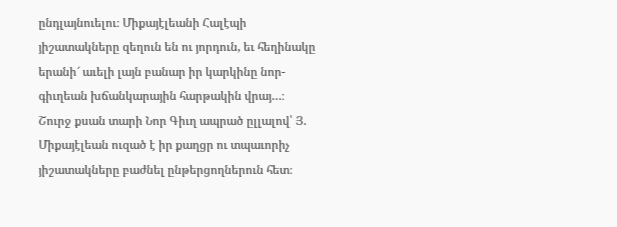ընդլայնուելու։ Միքայէլեանի Հալէպի յիշատակները զեղուն են ու յորդուն, եւ հեղինակը երանի՜ աւելի լայն բանար իր կարկինը նոր-գիւղեան խճանկարային հարթակին վրայ…։
Շուրջ քսան տարի Նոր Գիւղ ապրած ըլլալով՝ Յ. Միքայէլեան ուզած է իր քաղցր ու տպաւորիչ յիշատակները բաժնել ընթերցողներուն հետ։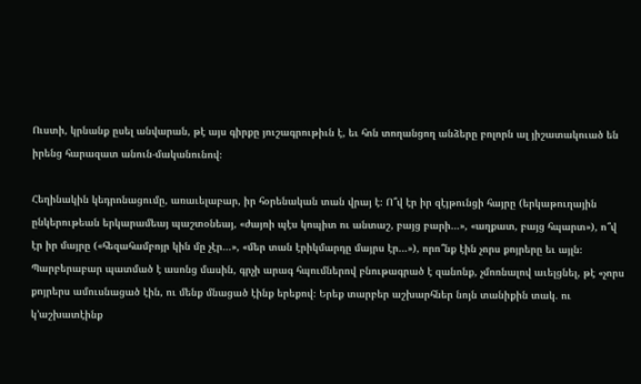Ուստի, կրնանք ըսել անվարան, թէ այս գիրքը յուշագրութիւն է, եւ հոն տողանցող անձերը բոլորն ալ յիշատակուած են իրենց հարազատ անուն-մականունով։

Հեղինակին կեդրոնացումը, առաւելաբար, իր հօրենական տան վրայ է։ Ո՞վ էր իր զէյթունցի հայրը (երկաթուղային ընկերութեան երկարամեայ պաշտօնեայ, «ժայռի պէս կոպիտ ու անտաշ, բայց բարի…», «աղքատ, բայց հպարտ»), ո՞վ էր իր մայրը («հեզահամբոյր կին մը չէր…», «մեր տան էրիկմարդը մայրս էր…»), որո՞նք էին չորս քոյրերը եւ այլն։ Պարբերաբար պատմած է ասոնց մասին, գրչի արագ հպումներով բնութագրած է զանոնք, չմոռնալով աւելցնել, թէ «չորս քոյրերս ամուսնացած էին, ու մենք մնացած էինք երեքով։ Երեք տարբեր աշխարհներ նոյն տանիքին տակ. ու կ’աշխատէինք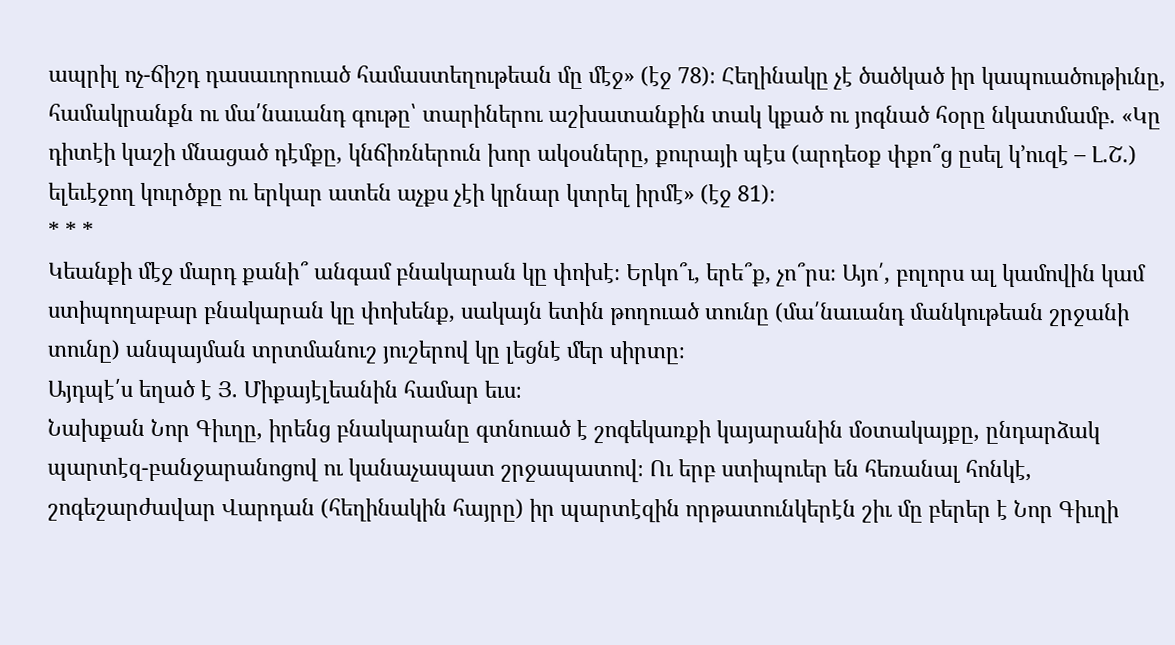ապրիլ ոչ-ճիշդ դասաւորուած համաստեղութեան մը մէջ» (էջ 78)։ Հեղինակը չէ ծածկած իր կապուածութիւնը, համակրանքն ու մա՛նաւանդ գութը՝ տարիներու աշխատանքին տակ կքած ու յոգնած հօրը նկատմամբ. «Կը դիտէի կաշի մնացած դէմքը, կնճիռներուն խոր ակօսները, քուրայի պէս (արդեօք փքո՞ց ըսել կ’ուզէ – Լ.Շ.) ելեւէջող կուրծքը ու երկար ատեն աչքս չէի կրնար կտրել իրմէ» (էջ 81)։
* * *
Կեանքի մէջ մարդ քանի՞ անգամ բնակարան կը փոխէ։ Երկո՞ւ, երե՞ք, չո՞րս։ Այո՛, բոլորս ալ կամովին կամ ստիպողաբար բնակարան կը փոխենք, սակայն ետին թողուած տունը (մա՛նաւանդ մանկութեան շրջանի տունը) անպայման տրտմանուշ յուշերով կը լեցնէ մեր սիրտը։
Այդպէ՛ս եղած է Յ. Միքայէլեանին համար եւս։
Նախքան Նոր Գիւղը, իրենց բնակարանը գտնուած է շոգեկառքի կայարանին մօտակայքը, ընդարձակ պարտէզ-բանջարանոցով ու կանաչապատ շրջապատով։ Ու երբ ստիպուեր են հեռանալ հոնկէ, շոգեշարժավար Վարդան (հեղինակին հայրը) իր պարտէզին որթատունկերէն շիւ մը բերեր է Նոր Գիւղի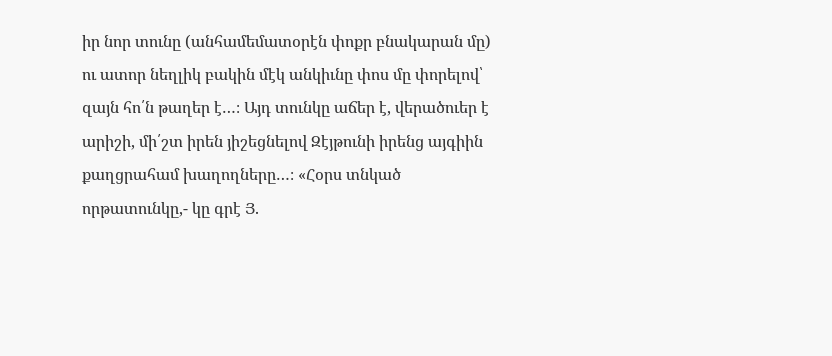իր նոր տունը (անհամեմատօրէն փոքր բնակարան մը) ու ատոր նեղլիկ բակին մէկ անկիւնը փոս մը փորելով՝ զայն հո՛ն թաղեր է…։ Այդ տունկը աճեր է, վերածուեր է արիշի, մի՛շտ իրեն յիշեցնելով Զէյթունի իրենց այգիին քաղցրահամ խաղողները…։ «Հօրս տնկած որթատունկը,- կը գրէ Յ.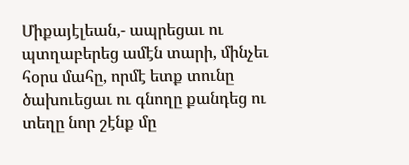Միքայէլեան,- ապրեցաւ ու պտղաբերեց ամէն տարի, մինչեւ հօրս մահը, որմէ ետք տունը ծախուեցաւ ու գնողը քանդեց ու տեղը նոր շէնք մը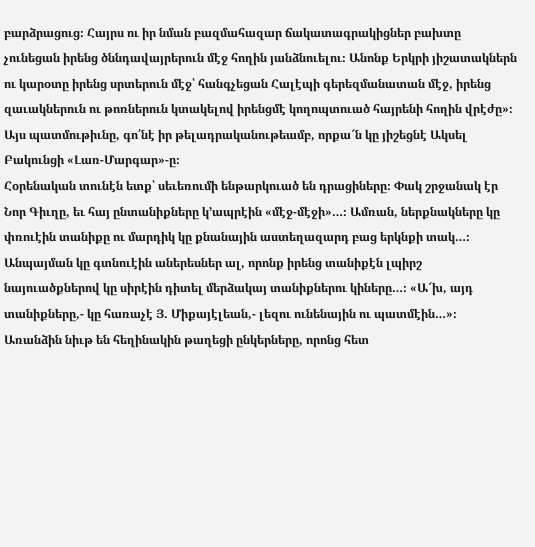բարձրացուց։ Հայրս ու իր նման բազմահազար ճակատագրակիցներ բախտը չունեցան իրենց ծննդավայրերուն մէջ հողին յանձնուելու։ Անոնք Երկրի յիշատակներն ու կարօտը իրենց սրտերուն մէջ՝ հանգչեցան Հալէպի գերեզմանատան մէջ, իրենց զաւակներուն ու թոռներուն կտակելով իրենցմէ կողոպտուած հայրենի հողին վրէժը»։
Այս պատմութիւնը, գո՛նէ իր թելադրականութեամբ, որքա՜ն կը յիշեցնէ Ակսել Բակունցի «Լառ-Մարգար»-ը։
Հօրենական տունէն ետք՝ սեւեռումի ենթարկուած են դրացիները։ Փակ շրջանակ էր Նոր Գիւղը, եւ հայ ընտանիքները կ’ապրէին «մէջ-մէջի»…։ Ամռան, ներքնակները կը փռուէին տանիքը ու մարդիկ կը քնանային աստեղազարդ բաց երկնքի տակ…։ Անպայման կը գտնուէին աներեսներ ալ, որոնք իրենց տանիքէն լպիրշ նայուածքներով կը սիրէին դիտել մերձակայ տանիքներու կիները…։ «Ա՜խ, այդ տանիքները,- կը հառաչէ Յ. Միքայէլեան,- լեզու ունենային ու պատմէին…»։
Առանձին նիւթ են հեղինակին թաղեցի ընկերները, որոնց հետ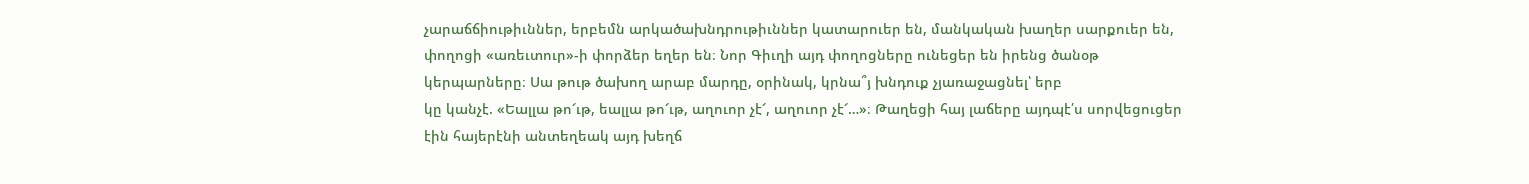չարաճճիութիւններ, երբեմն արկածախնդրութիւններ կատարուեր են, մանկական խաղեր սարքուեր են, փողոցի «առեւտուր»-ի փորձեր եղեր են։ Նոր Գիւղի այդ փողոցները ունեցեր են իրենց ծանօթ կերպարները։ Սա թութ ծախող արաբ մարդը, օրինակ, կրնա՞յ խնդուք չյառաջացնել՝ երբ
կը կանչէ. «Եալլա թո՜ւթ, եալլա թո՜ւթ, աղուոր չէ՜, աղուոր չէ՜…»։ Թաղեցի հայ լաճերը այդպէ՛ս սորվեցուցեր էին հայերէնի անտեղեակ այդ խեղճ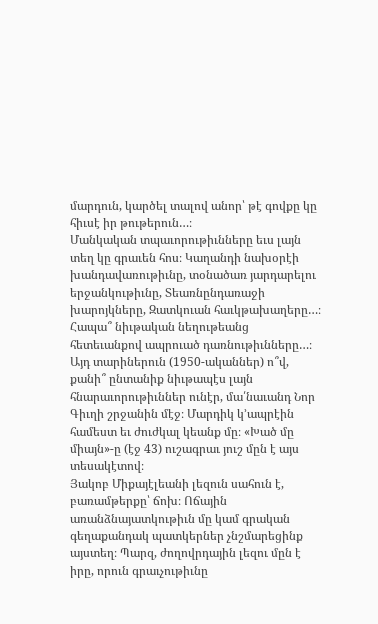մարդուն, կարծել տալով անոր՝ թէ գովքը կը հիւսէ իր թութերուն…։
Մանկական տպաւորութիւնները եւս լայն տեղ կը գրաւեն հոս։ Կաղանդի նախօրէի խանդավառութիւնը, տօնածառ յարդարելու երջանկութիւնը, Տեառնընդառաջի խարոյկները, Զատկուան հաւկթախաղերը…։
Հապա՞ նիւթական նեղութեանց հետեւանքով ապրուած դառնութիւնները…։ Այդ տարիներուն (1950-ականներ) ո՞վ, քանի՞ ընտանիք նիւթապէս լայն հնարաւորութիւններ ունէր, մա՛նաւանդ Նոր Գիւղի շրջանին մէջ։ Մարդիկ կ’ապրէին համեստ եւ ժուժկալ կեանք մը։ «Խած մը միայն»-ը (էջ 43) ուշագրաւ յուշ մըն է այս տեսակէտով։
Յակոբ Միքայէլեանի լեզուն սահուն է, բառամթերքը՝ ճոխ։ Ոճային առանձնայատկութիւն մը կամ գրական գեղաքանդակ պատկերներ չնշմարեցինք այստեղ։ Պարզ, ժողովրդային լեզու մըն է իրը, որուն գրաւչութիւնը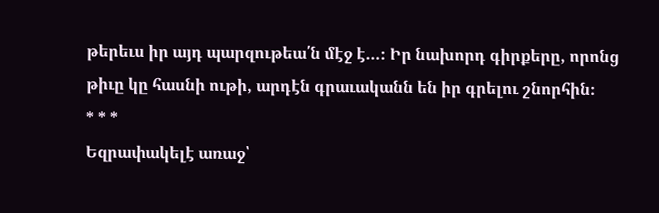թերեւս իր այդ պարզութեա՛ն մէջ է…։ Իր նախորդ գիրքերը, որոնց թիւը կը հասնի ութի, արդէն գրաւականն են իր գրելու շնորհին։
* * *
Եզրափակելէ առաջ՝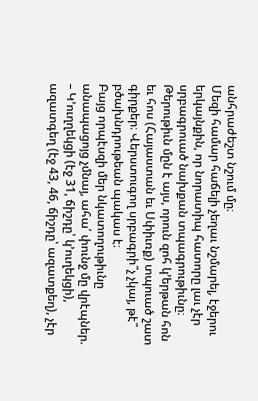անհրաժեշտ նշում մը։
Մեզի համար հաճելի չեղաւ նշմարել, էջերու երկայնքին, որ նորատիպ հատորը լաւ չէր սրբագրուած նախքան տպագրութիւնը։ Թերութիւն մըն է այս, որուն զոհ կ’երթան հոն եւ հոս (Հայաստան եւ Սփիւռք) տպուած շատ գիրքեր։ Վերստուգող սրբագրի՞չ չկայ, թէ՞ բծախնդրութեան պակաս է։
Բայց որպէսզի մեր նկատողութիւնը անապացոյց չմնայ, ահա՛ փունջ մը վրէպներ.
– Կ’ուղղեկցի (էջ 31, ճիշդը՝ կ’ուղեկցի), ազատգեղ (էջ 43, 46, ճիշդը՝ ազատքեղ), չէր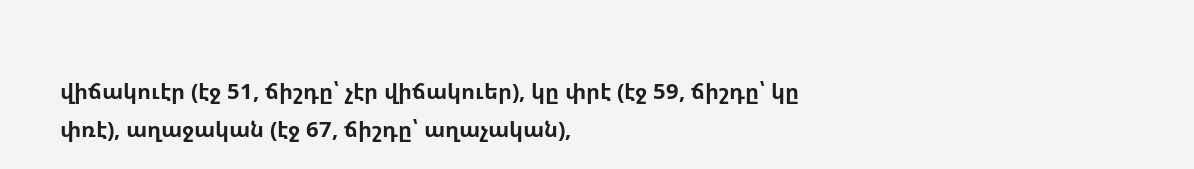վիճակուէր (էջ 51, ճիշդը՝ չէր վիճակուեր), կը փրէ (էջ 59, ճիշդը՝ կը փռէ), աղաջական (էջ 67, ճիշդը՝ աղաչական),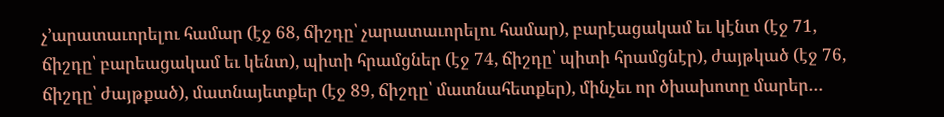չ’արատաւորելու համար (էջ 68, ճիշդը՝ չարատաւորելու համար), բարէացակամ եւ կէնտ (էջ 71, ճիշդը՝ բարեացակամ եւ կենտ), պիտի հրամցներ (էջ 74, ճիշդը՝ պիտի հրամցնէր), ժայթկած (էջ 76, ճիշդը՝ ժայթքած), մատնայետքեր (էջ 89, ճիշդը՝ մատնահետքեր), մինչեւ որ ծխախոտը մարեր…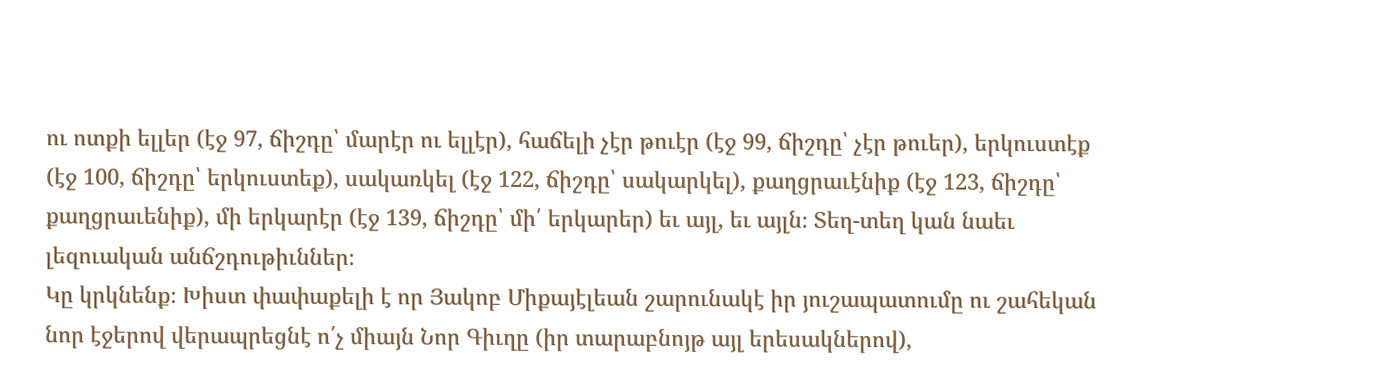ու ոտքի ելլեր (էջ 97, ճիշդը՝ մարէր ու ելլէր), հաճելի չէր թուէր (էջ 99, ճիշդը՝ չէր թուեր), երկուստէք (էջ 100, ճիշդը՝ երկուստեք), սակառկել (էջ 122, ճիշդը՝ սակարկել), քաղցրաւէնիք (էջ 123, ճիշդը՝ քաղցրաւենիք), մի երկարէր (էջ 139, ճիշդը՝ մի՛ երկարեր) եւ այլ, եւ այլն։ Տեղ-տեղ կան նաեւ լեզուական անճշդութիւններ։
Կը կրկնենք։ Խիստ փափաքելի է որ Յակոբ Միքայէլեան շարունակէ իր յուշապատումը ու շահեկան նոր էջերով վերապրեցնէ ո՛չ միայն Նոր Գիւղը (իր տարաբնոյթ այլ երեսակներով),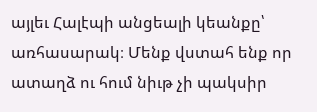այլեւ Հալէպի անցեալի կեանքը՝ առհասարակ։ Մենք վստահ ենք որ ատաղձ ու հում նիւթ չի պակսիր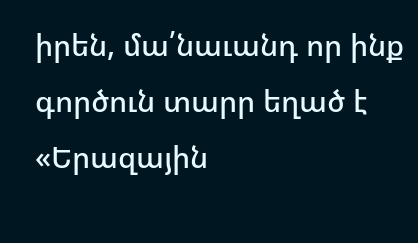իրեն, մա՛նաւանդ որ ինք գործուն տարր եղած է «Երազային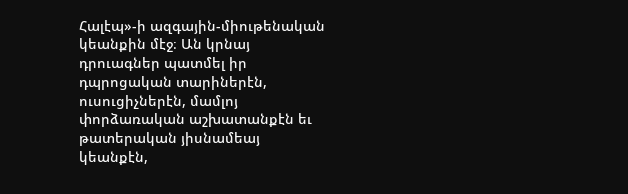Հալէպ»-ի ազգային-միութենական կեանքին մէջ։ Ան կրնայ դրուագներ պատմել իր դպրոցական տարիներէն, ուսուցիչներէն, մամլոյ փորձառական աշխատանքէն եւ թատերական յիսնամեայ կեանքէն,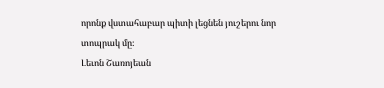որոնք վստահաբար պիտի լեցնեն յուշերու նոր տոպրակ մը։
Լեւոն Շառոյեան